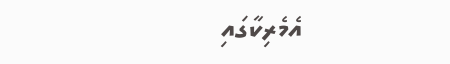އެމެރިކާގައި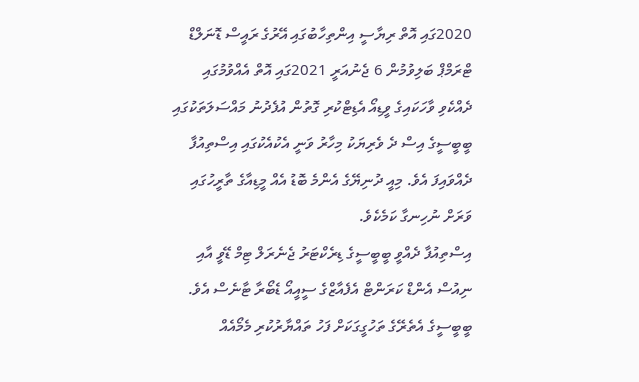2020ގައި އޮތް ރިޔާސީ އިންތިހާބުގައި އޭރުގެ ރައީސް ޑޮނަލްޑް ޓްރަމްޕް ބަލިވުމުން 6 ޖެނުއަރީ 2021ގައި އޮތް އެއްވުމުގައި ދެއްކެވި ވާހަކައިގެ ވީޑިއޯ އެޑިޓްކުރި ގޮތުން އުފެދުނު މައްސަލަތަކުގައި ބީބީސީގެ އިސް ދެ ވެރިޔަކު މިހާރު ވަނީ އެކުއެކުގައި އިސްތިއުފާ ދެއްވައިފަ އެވެ. މިއީ ދުނިޔޭގެ އެންމެ ބޮޑު އެއް މީޑިއާގެ ތާރީހުގައި ވަރަށް ނުހިނގާ ކަމެކެވެ.
އިސްތިއުފާ ދެއްވީ ބީބީސީގެ ޑިރެކްޓަރު ޖެނެރަލް ޓިމް ޑޭވީ އާއި ނިއުސް އެންޑް ކަރަންޓް އެފެއާޒްގެ ސީއީއޯ ޑެބޯރާ ޓާނެސް އެވެ.
ބީބީސީގެ އެތެރޭގެ ތަހުގީގަކަށް ފަހު ތައްޔާރުކުރި މެމޯއެއް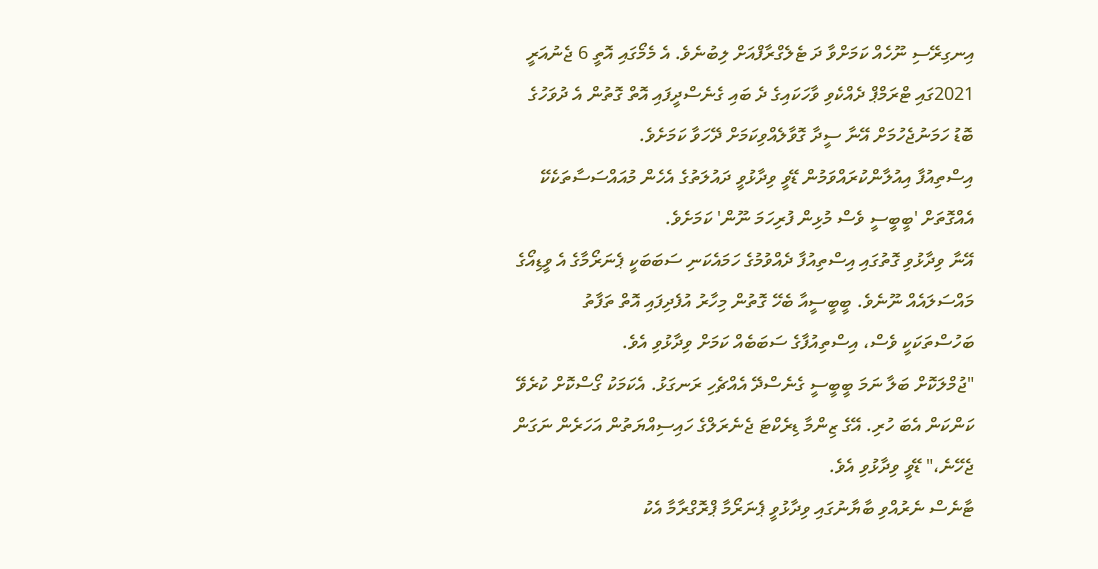އިނގިރޭސި ނޫހެއް ކަމަށްވާ ދަ ޓެލެގްރާފްއަށް ލިބުނެވެ. އެ މެމޯގައި އޮތީ 6 ޖެނުއަރީ 2021ގައި ޓްރަމްޕް ދެއްކެވި ވާހަކައިގެ ދެ ބައި ގެނެސްދީފައި އޮތް ގޮތުން އެ ދުވަހުގެ ބޮޑު ހަމަނުޖެހުމަށް އޭނާ ސީދާ ގޮވާލެއްވިކަމަށް ދޭހަވާ ކަމަށެވެ.
އިސްތިއުފާ އިއުލާންކުރައްވަމުން ޑޭވީ ވިދާޅުވީ ދައުލަތުގެ އެހެން މުއައްސަސާތަކެކޭ އެއްގޮތަށް 'ބީބީސީ ވެސް މުޅިން ފުރިހަމަ ނޫން' ކަމަށެވެ.
އޭނާ ވިދާޅުވި ގޮތުގައި އިސްތިއުފާ ދެއްވުމުގެ ހަމައެކަނި ސަބަބަކީ ޕެނަރޯމާގެ އެ ވީޑިއޯގެ މައްސަލައެއް ނޫނެވެ. ބީބީސީއާ ބެހޭ ގޮތުން މިހާރު އުފެދިފައި އޮތް ތަފާތު ބަހުސްތަކަކީ ވެސް، އިސްތިއުފާގެ ސަބަބެއް ކަމަށް ވިދާޅުވި އެވެ.
"ޖުމްލަކޮށް ބަލާ ނަމަ ބީބީސީ ގެނެސްދޭ އެއްޗެހި ރަނގަޅު. އެކަމަކު ގޯސްކޮށް ކުރެވޭ ކަންކަން އެބަ ހުރި. އޭގެ ޒިންމާ ޑިރެކްޓަ ޖެނެރަލްގެ ހައިސިއްޔަތުން އަހަރެން ނަގަން ޖެހޭނެ،" ޑޭވީ ވިދާޅުވި އެވެ.
ޓާނެސް ނެރުއްވި ބާޔާނުގައި ވިދާޅުވީ ޕެނަރޯމާ ޕްރޮގްރާމާ އެކު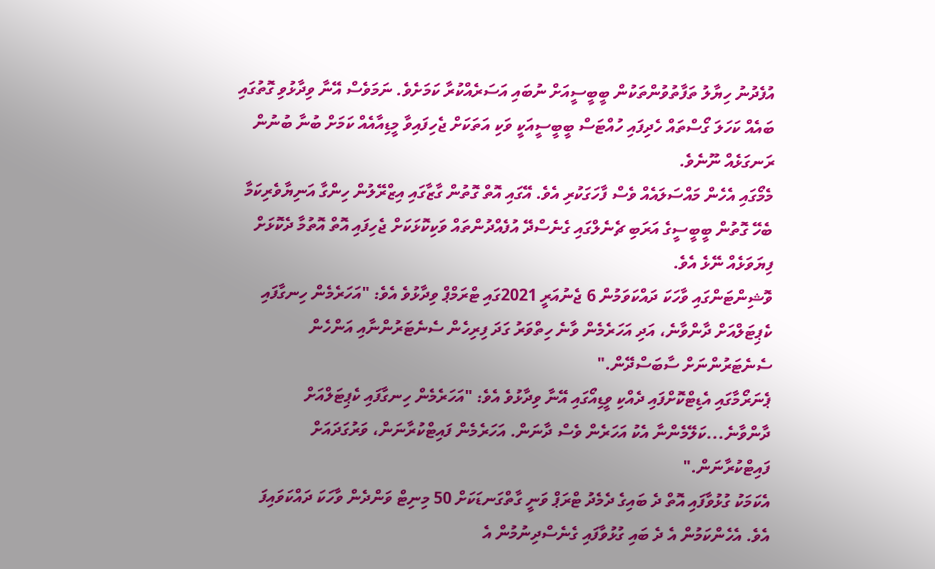އުފެދުނު ހިޔާލު ތަފާތުވުންތަކުން ބީބީސީއަށް ނުބައި އަސަރެއްކުރާ ކަމަށެވެ. ނަމަވެސް އޭނާ ވިދާޅުވި ގޮތުގައި ބައެއް ކަހަލަ ގޯސްތައް ހެދިފައި ހުއްޓަސް ބީބީސީއަކީ ވަކި އަތަކަށް ޖެހިފައިވާ މީޑިއާއެއް ކަމަށް ބުނާ ބުނުން ރަނގަޅެއް ނޫނެވެ.
މެމޯގައި އެހެން މައްސަލައެއް ވެސް ފާހަގަކުރި އެވެ. އޭގައި އޮތް ގޮތުން ގާޒާގައި އިޒްރޭލުން ހިންގާ އަނިޔާވެރިކަމާ ބެހޭ ގޮތުން ބީބީސީގެ އަރަބި ޗެނެލްގައި ގެނެސްދޭ އުފެއްދުންތައް ވަކިކޮޅަކަށް ޖެހިފައި އޮތް އޮތުމާ ދެކޮޅަށް ފިޔަވަޅެއް ނޭޅެ އެވެ.
ވޮޝިންޓަންގައި ވާހަކަ ދައްކަވަމުން 6 ޖެނުއަރީ 2021ގައި ޓްރަމްޕް ވިދާޅުވެ އެވެ: "އަހަރެމެން ހިނގާފައި ކެޕިޓަލްއަށް ދާންވާނެ، އަދި އަހަރެމެން ވާނެ ހިތްވަރު ގަދަ ފިރިހެން ސެނެޓަރުންނާއި އަންހެން ސެނެޓަރުންނަށް ސާބަސްދޭން."
ޕެނަރޯމާގައި އެޑިޓްކޮށްފައި ދެއްކި ވީޑިއޯގައި އޭނާ ވިދާޅުވެ އެވެ: "އަހަރެމެން ހިނގާފައި ކެޕިޓަލްއަށް ދާންވާނެ...ކަލޭމެންނާ އެކު އަހަރެން ވެސް ދާނަން. އަހަރެމެން ފައިޓްކުރާނަން، ވަރުގަދައަށް ފައިޓްކުރާނަން."
އެކަމަކު ގުޅުވާފައި އޮތް ދެ ބައިގެ ދެމެދު ޓްރަޕް ވަނީ ގާތްގަނޑަކަށް 50 މިނިޓް ވަންދެން ވާހަކަ ދައްކަވައިފަ އެވެ. އެހެންކަމުން އެ ދެ ބައި ގުޅުވާފައި ގެނެސްދިނުމުން އެ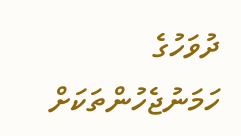ދުވަހުގެ ހަމަނުޖެހުންތަކަށް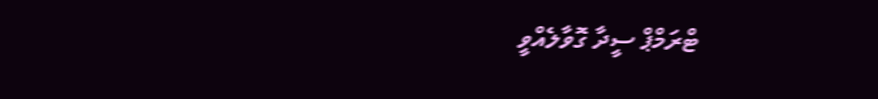ޓްރަމްޕް ސީދާ ގޮވާލެއްވީ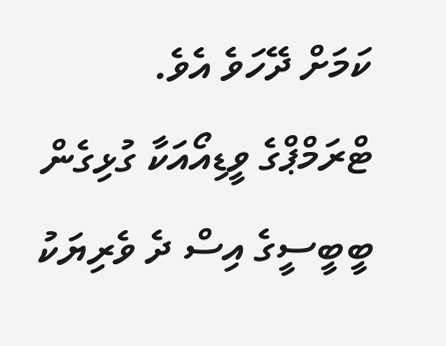ކަމަށް ދޭހަވެ އެވެ.
ޓްރަމްޕްގެ ވީޑިއޯއަކާ ގުޅިގެން ބީބީސީގެ އިސް ދެ ވެރިޔަކު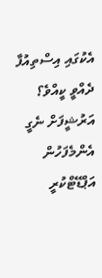އެކުގައި އިސްތިއުފާ ދެއްވީ ކީއްވެ؟
އަރުޝީފަށް ނެގީ
އެންމެފަހުން އަޕްޑޭޓްކުރީ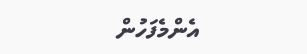އެންމެފަހުން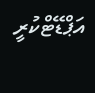އަޕްޑޭޓްކުރީ